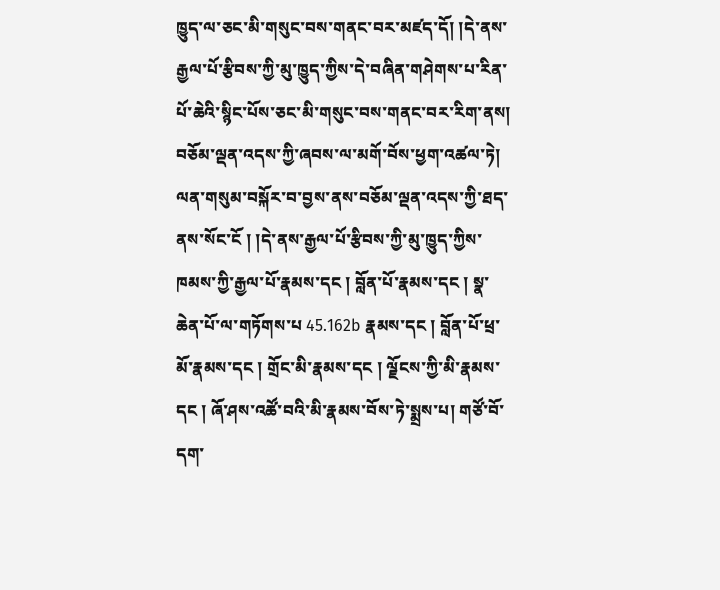ཁྱུད་ལ་ཅང་མི་གསུང་བས་གནང་བར་མཛད་དོ། །དེ་ནས་རྒྱལ་པོ་རྩིབས་ཀྱི་མུ་ཁྱུད་ཀྱིས་དེ་བཞིན་གཤེགས་པ་རིན་པོ་ཆེའི་སྙིང་པོས་ཅང་མི་གསུང་བས་གནང་བར་རིག་ནས། བཅོམ་ལྡན་འདས་ཀྱི་ཞབས་ལ་མགོ་བོས་ཕྱག་འཚལ་ཏེ། ལན་གསུམ་བསྐོར་བ་བྱས་ནས་བཅོམ་ལྡན་འདས་ཀྱི་ཐད་ནས་སོང་ངོ ། །དེ་ནས་རྒྱལ་པོ་རྩིབས་ཀྱི་མུ་ཁྱུད་ཀྱིས་ཁམས་ཀྱི་རྒྱལ་པོ་རྣམས་དང ། བློན་པོ་རྣམས་དང ། སྣ་ཆེན་པོ་ལ་གཏོགས་པ 45.162b རྣམས་དང ། བློན་པོ་ཕྲ་མོ་རྣམས་དང ། གྲོང་མི་རྣམས་དང ། ལྗོངས་ཀྱི་མི་རྣམས་དང ། ཞོ་ཤས་འཚོ་བའི་མི་རྣམས་བོས་ཏེ་སྨྲས་པ། གཙོ་བོ་དག་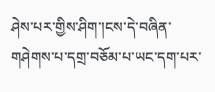ཤེས་པར་གྱིས་ཤིག་།ངས་དེ་བཞིན་གཤེགས་པ་དགྲ་བཅོམ་པ་ཡང་དག་པར་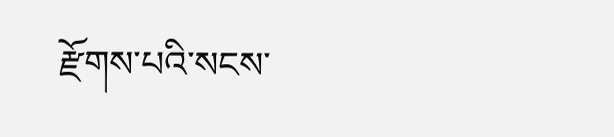རྫོགས་པའི་སངས་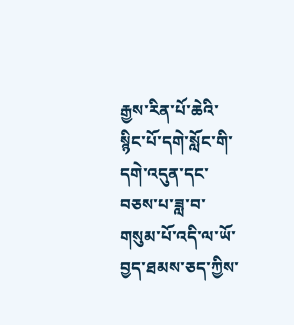རྒྱས་རིན་པོ་ཆེའི་སྙིང་པོ་དགེ་སློང་གི་དགེ་འདུན་དང་བཅས་པ་ཟླ་བ་གསུམ་པོ་འདི་ལ་ཡོ་བྱད་ཐམས་ཅད་ཀྱིས་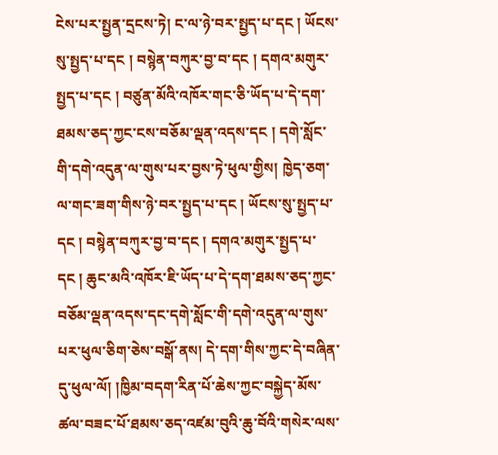ངེས་པར་སྤྱན་དྲངས་ཏེ། ང་ལ་ཉེ་བར་སྤྱད་པ་དང ། ཡོངས་སུ་སྤྱད་པ་དང ། བསྙེན་བཀུར་བྱ་བ་དང ། དགའ་མགུར་སྤྱད་པ་དང ། བཙུན་མོའི་འཁོར་གང་ཅི་ཡོད་པ་དེ་དག་ཐམས་ཅད་ཀྱང་ངས་བཅོམ་ལྡན་འདས་དང ། དགེ་སློང་གི་དགེ་འདུན་ལ་གུས་པར་བྱས་ཏེ་ཕུལ་གྱིས། ཁྱེད་ཅག་ལ་གང་ཟག་གིས་ཉེ་བར་སྤྱད་པ་དང ། ཡོངས་སུ་སྤྱད་པ་དང ། བསྙེན་བཀུར་བྱ་བ་དང ། དགའ་མགུར་སྤྱད་པ་དང ། ཆུང་མའི་འཁོར་ཇི་ཡོད་པ་དེ་དག་ཐམས་ཅད་ཀྱང་བཅོམ་ལྡན་འདས་དང་དགེ་སློང་གི་དགེ་འདུན་ལ་གུས་པར་ཕུལ་ཅིག་ཅེས་བསྒོ་ནས། དེ་དག་གིས་ཀྱང་དེ་བཞིན་དུ་ཕུལ་ལོ། །ཁྱིམ་བདག་རིན་པོ་ཆེས་ཀྱང་བསྐྱེད་མོས་ཚལ་བཟང་པོ་ཐམས་ཅད་འཛམ་བུའི་ཆུ་བོའི་གསེར་ལས་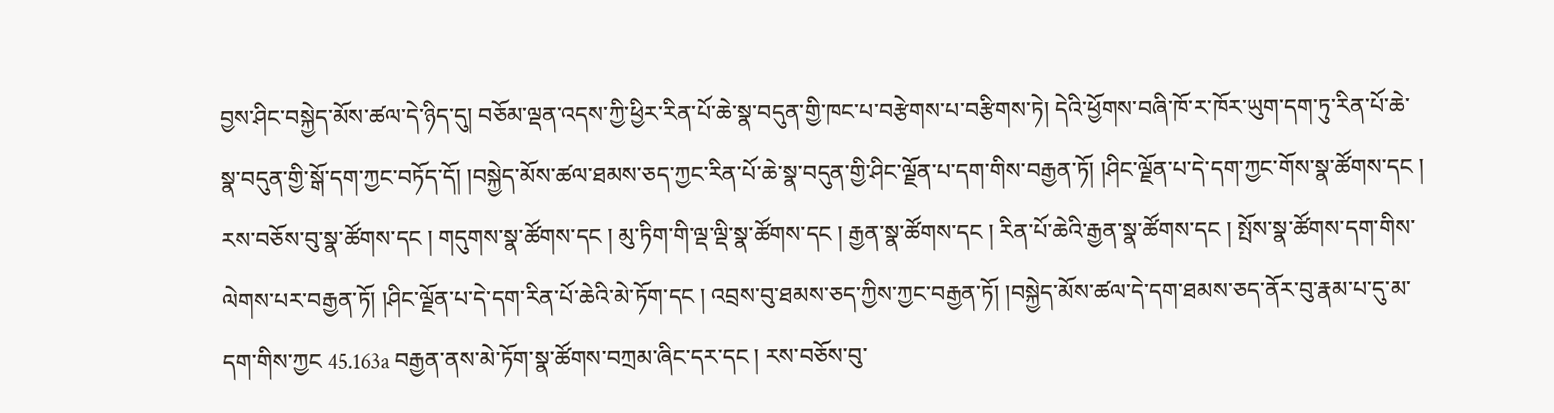བྱས་ཤིང་བསྐྱེད་མོས་ཚལ་དེ་ཉིད་དུ། བཅོམ་ལྡན་འདས་ཀྱི་ཕྱིར་རིན་པོ་ཆེ་སྣ་བདུན་གྱི་ཁང་པ་བརྩེགས་པ་བརྩིགས་ཏེ། དེའི་ཕྱོགས་བཞི་ཁོ་ར་ཁོར་ཡུག་དག་ཏུ་རིན་པོ་ཆེ་སྣ་བདུན་གྱི་སྒོ་དག་ཀྱང་བཏོད་དོ། །བསྐྱེད་མོས་ཚལ་ཐམས་ཅད་ཀྱང་རིན་པོ་ཆེ་སྣ་བདུན་གྱི་ཤིང་ལྗོན་པ་དག་གིས་བརྒྱན་ཏོ། །ཤིང་ལྗོན་པ་དེ་དག་ཀྱང་གོས་སྣ་ཚོགས་དང ། རས་བཅོས་བུ་སྣ་ཚོགས་དང ། གདུགས་སྣ་ཚོགས་དང ། མུ་ཏིག་གི་ལྡ་ལྡི་སྣ་ཚོགས་དང ། རྒྱན་སྣ་ཚོགས་དང ། རིན་པོ་ཆེའི་རྒྱན་སྣ་ཚོགས་དང ། སྤོས་སྣ་ཚོགས་དག་གིས་ལེགས་པར་བརྒྱན་ཏོ། །ཤིང་ལྗོན་པ་དེ་དག་རིན་པོ་ཆེའི་མེ་ཏོག་དང ། འབྲས་བུ་ཐམས་ཅད་ཀྱིས་ཀྱང་བརྒྱན་ཏོ། །བསྐྱེད་མོས་ཚལ་དེ་དག་ཐམས་ཅད་ནོར་བུ་རྣམ་པ་དུ་མ་དག་གིས་ཀྱང 45.163a བརྒྱན་ནས་མེ་ཏོག་སྣ་ཚོགས་བཀྲམ་ཞིང་དར་དང ། རས་བཅོས་བུ་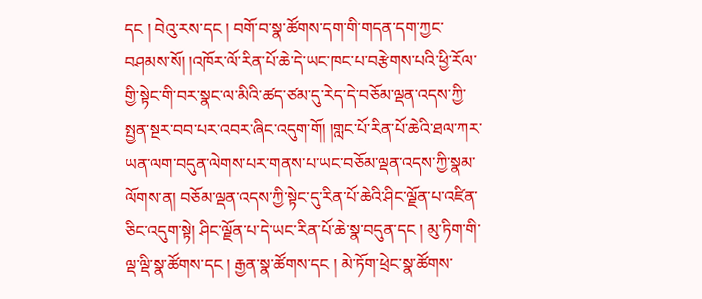དང ། བེའུ་རས་དང ། བགོ་བ་སྣ་ཚོགས་དག་གི་གདན་དག་ཀྱང་བཤམས་སོ། །འཁོར་ལོ་རིན་པོ་ཆེ་དེ་ཡང་ཁང་པ་བརྩེགས་པའི་ཕྱི་རོལ་གྱི་སྟེང་གི་བར་སྣང་ལ་མིའི་ཚད་ཙམ་དུ་རེད་དེ་བཅོམ་ལྡན་འདས་ཀྱི་སྤྱན་སྔར་བབ་པར་འབར་ཞིང་འདུག་གོ། །གླང་པོ་རིན་པོ་ཆེའི་ཐལ་ཀར་ཡན་ལག་བདུན་ལེགས་པར་གནས་པ་ཡང་བཅོམ་ལྡན་འདས་ཀྱི་སྣམ་ལོགས་ན། བཅོམ་ལྡན་འདས་ཀྱི་སྟེང་དུ་རིན་པོ་ཆེའི་ཤིང་ལྗོན་པ་འཛིན་ཅིང་འདུག་སྟེ། ཤིང་ལྗོན་པ་དེ་ཡང་རིན་པོ་ཆེ་སྣ་བདུན་དང ། མུ་ཏིག་གི་ལྡ་ལྡི་སྣ་ཚོགས་དང ། རྒྱན་སྣ་ཚོགས་དང ། མེ་ཏོག་ཕྲེང་སྣ་ཚོགས་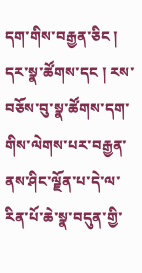དག་གིས་བརྒྱན་ཅིང ། དར་སྣ་ཚོགས་དང ། རས་བཅོས་བུ་སྣ་ཚོགས་དག་གིས་ལེགས་པར་བརྒྱན་ནས་ཤིང་ལྗོན་པ་དེ་ལ་རིན་པོ་ཆེ་སྣ་བདུན་གྱི་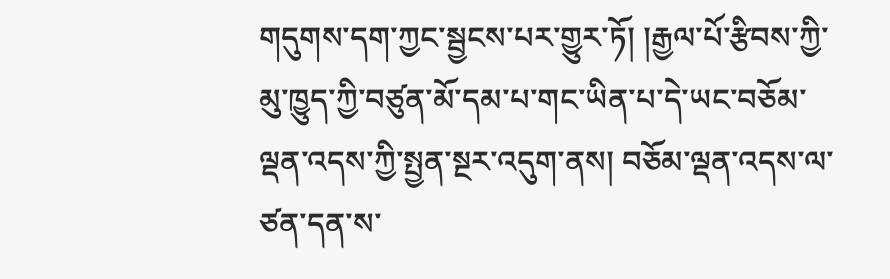གདུགས་དག་ཀྱང་སྦྱངས་པར་གྱུར་ཏོ། །རྒྱལ་པོ་རྩིབས་ཀྱི་མུ་ཁྱུད་ཀྱི་བཙུན་མོ་དམ་པ་གང་ཡིན་པ་དེ་ཡང་བཅོམ་ལྡན་འདས་ཀྱི་སྤྱན་སྔར་འདུག་ནས། བཅོམ་ལྡན་འདས་ལ་ཙན་དན་ས་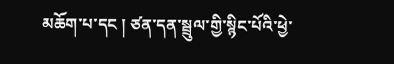མཆོག་པ་དང ། ཙན་དན་སྦྲུལ་གྱི་སྙིང་པོའི་ཕྱེ་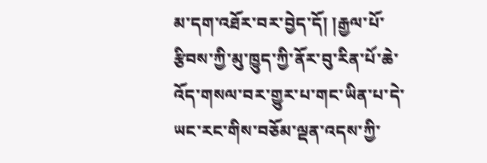མ་དག་འཐོར་བར་བྱེད་དོ། །རྒྱལ་པོ་རྩིབས་ཀྱི་མུ་ཁྱུད་ཀྱི་ནོར་བུ་རིན་པོ་ཆེ་འོད་གསལ་བར་གྱུར་པ་གང་ཡིན་པ་དེ་ཡང་རང་གིས་བཅོམ་ལྡན་འདས་ཀྱི་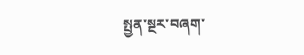སྤྱན་སྔར་བཞག་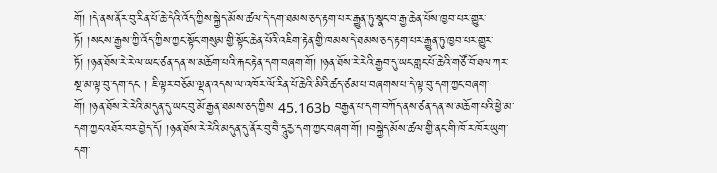གོ། །དེ་ནས་ནོར་བུ་རིན་པོ་ཆེ་དེའི་འོད་ཀྱིས་སྐྱེད་མོས་ཚལ་དེ་དག་ཐམས་ཅད་རྟག་པར་རྒྱུན་ཏུ་སྣང་བ་རྒྱ་ཆེན་པོས་ཁྱབ་པར་གྱུར་ཏོ། །སངས་རྒྱས་ཀྱི་འོད་ཀྱིས་ཀྱང་སྟོང་གསུམ་གྱི་སྟོང་ཆེན་པོའི་འཇིག་རྟེན་གྱི་ཁམས་དེ་ཐམས་ཅད་རྟག་པར་རྒྱུན་ཏུ་ཁྱབ་པར་གྱུར་ཏོ། །ཉན་ཐོས་རེ་རེ་ལ་ཡང་ཙན་དན་ས་མཆོག་པའི་རྐང་རྟེན་དག་བཞག་གོ། །ཉན་ཐོས་རེ་རེའི་རྒྱབ་དུ་ཡང་གླང་པོ་ཆེའི་གཙོ་བོ་ཐལ་ཀར་སྔ་མ་ལྟ་བུ་དག་དང ། ཇི་ལྟར་བཅོམ་ལྡན་འདས་ལ་འཁོར་ལོ་རིན་པོ་ཆེའི་མིའི་ཚད་ཙམ་པ་བཞགས་པ་དེ་ལྟ་བུ་དག་ཀྱང་བཞག་གོ། །ཉན་ཐོས་རེ་རེའི་མདུན་དུ་ཡང་བུ་མོ་རྒྱན་ཐམས་ཅད་ཀྱིས 45.163b བརྒྱན་པ་དག་བཀོད་ནས་ཙན་དན་ས་མཆོག་པའི་ཕྱེ་མ་དག་ཀྱང་འཐོར་བར་བྱེད་དོ། །ཉན་ཐོས་རེ་རེའི་མདུན་དུ་ནོར་བུ་བཻ་དཱུརྱ་དག་ཀྱང་བཞག་གོ། །བསྐྱེད་མོས་ཚལ་གྱི་ནང་གི་ཁོ་ར་ཁོར་ཡུག་དག་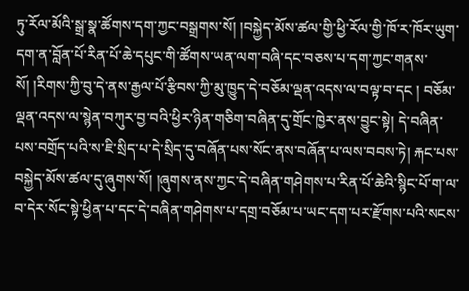ཏུ་རོལ་མོའི་སྒྲ་སྣ་ཚོགས་དག་ཀྱང་བསྒྲགས་སོ། །བསྐྱེད་མོས་ཚལ་གྱི་ཕྱི་རོལ་གྱི་ཁོ་ར་ཁོར་ཡུག་དག་ན་བློན་པོ་རིན་པོ་ཆེ་དཔུང་གི་ཚོགས་ཡན་ལག་བཞི་དང་བཅས་པ་དག་ཀྱང་གནས་སོ། །རིགས་ཀྱི་བུ་དེ་ནས་རྒྱལ་པོ་རྩིབས་ཀྱི་མུ་ཁྱུད་དེ་བཅོམ་ལྡན་འདས་ལ་བལྟ་བ་དང ། བཅོམ་ལྡན་འདས་ལ་སྙེན་བཀུར་བྱ་བའི་ཕྱིར་ཉིན་གཅིག་བཞིན་དུ་གྲོང་ཁྱེར་ནས་བྱུང་སྟེ། དེ་བཞིན་པས་བགྲོད་པའི་ས་ཇི་སྲིད་པ་དེ་སྲིད་དུ་བཞོན་པས་སོང་ནས་བཞོན་པ་ལས་བབས་ཏེ། རྐང་པས་བསྐྱེད་མོས་ཚལ་དུ་ཞུགས་སོ། །ཞུགས་ནས་ཀྱང་དེ་བཞིན་གཤེགས་པ་རིན་པོ་ཆེའི་སྙིང་པོ་ག་ལ་བ་དེར་སོང་སྟེ་ཕྱིན་པ་དང་དེ་བཞིན་གཤེགས་པ་དགྲ་བཅོམ་པ་ཡང་དག་པར་རྫོགས་པའི་སངས་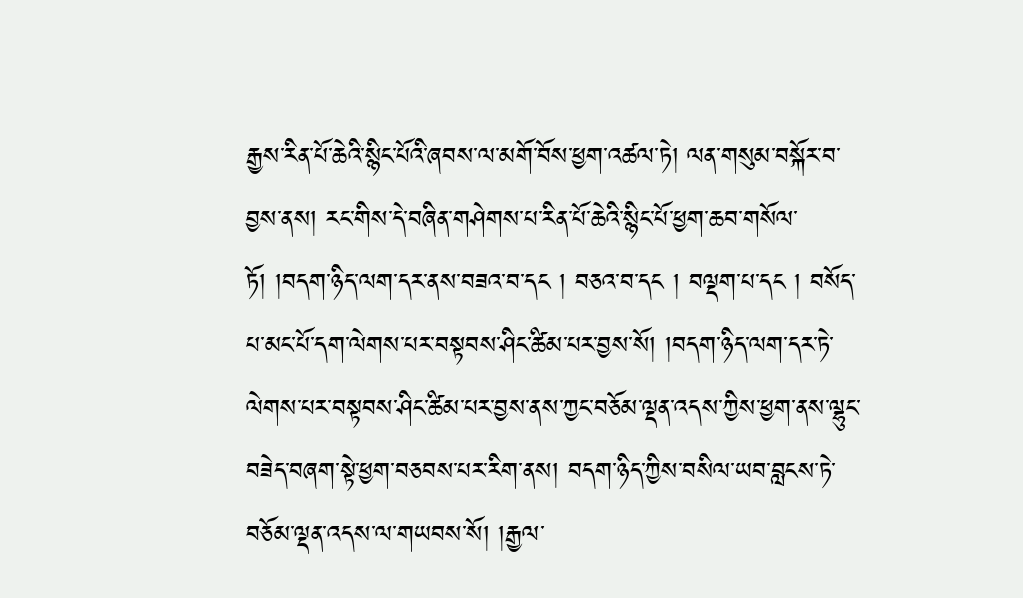རྒྱས་རིན་པོ་ཆེའི་སྙིང་པོའི་ཞབས་ལ་མགོ་བོས་ཕྱག་འཚལ་ཏེ། ལན་གསུམ་བསྐོར་བ་བྱས་ནས། རང་གིས་དེ་བཞིན་གཤེགས་པ་རིན་པོ་ཆེའི་སྙིང་པོ་ཕྱག་ཆབ་གསོལ་ཏོ། །བདག་ཉིད་ལག་དར་ནས་བཟའ་བ་དང ། བཅའ་བ་དང ། བལྡག་པ་དང ། བསོད་པ་མང་པོ་དག་ལེགས་པར་བསྟབས་ཤིང་ཚིམ་པར་བྱས་སོ། །བདག་ཉིད་ལག་དར་ཏེ་ལེགས་པར་བསྟབས་ཤིང་ཚིམ་པར་བྱས་ནས་ཀྱང་བཅོམ་ལྡན་འདས་ཀྱིས་ཕྱག་ནས་ལྷུང་བཟེད་བཞག་སྟེ་ཕྱག་བཅབས་པར་རིག་ནས། བདག་ཉིད་ཀྱིས་བསིལ་ཡབ་བླངས་ཏེ་བཅོམ་ལྡན་འདས་ལ་གཡབས་སོ། །རྒྱལ་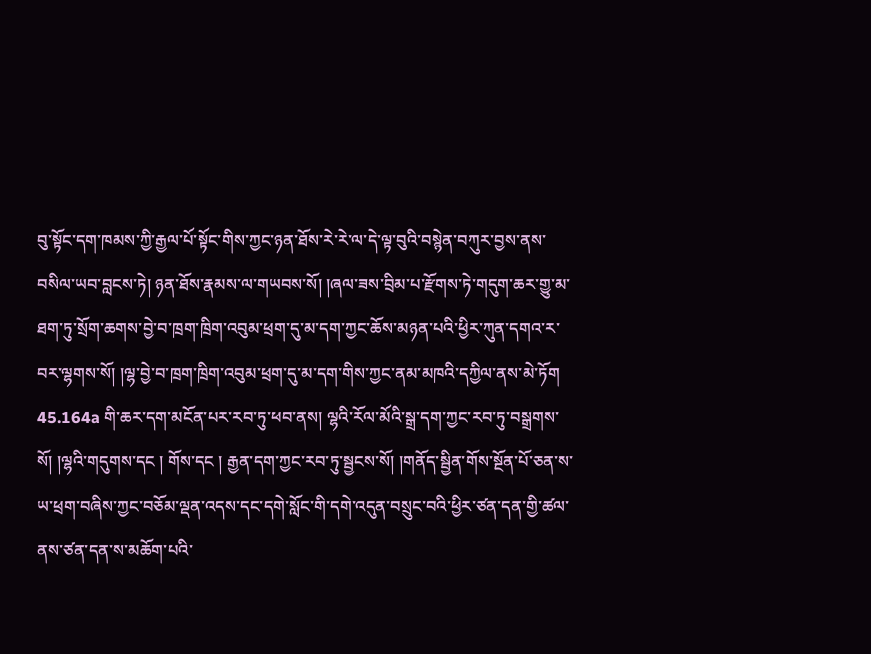བུ་སྟོང་དག་ཁམས་ཀྱི་རྒྱལ་པོ་སྟོང་གིས་ཀྱང་ཉན་ཐོས་རེ་རེ་ལ་དེ་ལྟ་བུའི་བསྙེན་བཀུར་བྱས་ནས་བསིལ་ཡབ་བླངས་ཏེ། ཉན་ཐོས་རྣམས་ལ་གཡབས་སོ། །ཞལ་ཟས་བྲིམ་པ་རྫོགས་ཏེ་གདུག་ཆར་གྱུ་མ་ཐག་ཏུ་སྲོག་ཆགས་བྱེ་བ་ཁྲག་ཁྲིག་འབུམ་ཕྲག་དུ་མ་དག་ཀྱང་ཆོས་མཉན་པའི་ཕྱིར་ཀུན་དགའ་ར་བར་ལྷགས་སོ། །ལྷ་བྱེ་བ་ཁྲག་ཁྲིག་འབུམ་ཕྲག་དུ་མ་དག་གིས་ཀྱང་ནམ་མཁའི་དཀྱིལ་ནས་མེ་ཏོག 45.164a གི་ཆར་དག་མངོན་པར་རབ་ཏུ་ཕབ་ནས། ལྷའི་རོལ་མོའི་སྒྲ་དག་ཀྱང་རབ་ཏུ་བསྒྲགས་སོ། །ལྷའི་གདུགས་དང ། གོས་དང ། རྒྱན་དག་ཀྱང་རབ་ཏུ་སྦྱངས་སོ། །གནོད་སྦྱིན་གོས་སྔོན་པོ་ཅན་ས་ཡ་ཕྲག་བཞིས་ཀྱང་བཅོམ་ལྡན་འདས་དང་དགེ་སློང་གི་དགེ་འདུན་བསྲུང་བའི་ཕྱིར་ཙན་དན་གྱི་ཚལ་ནས་ཙན་དན་ས་མཆོག་པའི་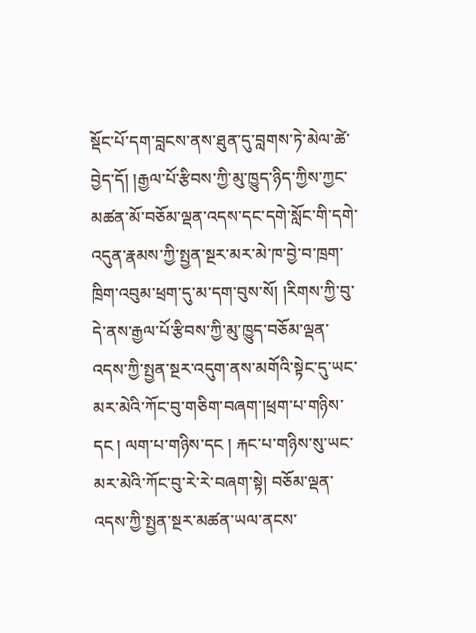སྡོང་པོ་དག་བླངས་ནས་ཐུན་དུ་བླགས་ཏེ་མེལ་ཚེ་བྱེད་དོ། །རྒྱལ་པོ་རྩིབས་ཀྱི་མུ་ཁྱུད་ཉིད་ཀྱིས་ཀྱང་མཚན་མོ་བཅོམ་ལྡན་འདས་དང་དགེ་སློང་གི་དགེ་འདུན་རྣམས་ཀྱི་སྤྱན་སྔར་མར་མེ་ཁ་བྱེ་བ་ཁྲག་ཁྲིག་འབུམ་ཕྲག་དུ་མ་དག་བུས་སོ། །རིགས་ཀྱི་བུ་དེ་ནས་རྒྱལ་པོ་རྩིབས་ཀྱི་མུ་ཁྱུད་བཅོམ་ལྡན་འདས་ཀྱི་སྤྱན་སྔར་འདུག་ནས་མགོའི་སྟེང་དུ་ཡང་མར་མེའི་ཀོང་བུ་གཅིག་བཞག་།ཕྲག་པ་གཉིས་དང ། ལག་པ་གཉིས་དང ། རྐང་པ་གཉིས་སུ་ཡང་མར་མེའི་ཀོང་བུ་རེ་རེ་བཞག་སྟེ། བཅོམ་ལྡན་འདས་ཀྱི་སྤྱན་སྔར་མཚན་ཡལ་ནངས་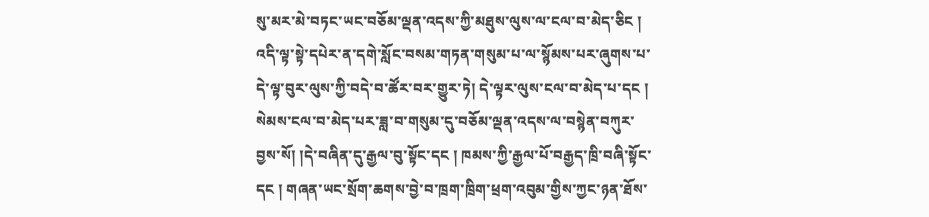སུ་མར་མེ་བཏང་ཡང་བཅོམ་ལྡན་འདས་ཀྱི་མཐུས་ལུས་ལ་ངལ་བ་མེད་ཅིང ། འདི་ལྟ་སྟེ་དཔེར་ན་དགེ་སློང་བསམ་གཏན་གསུམ་པ་ལ་སྙོམས་པར་ཞུགས་པ་དེ་ལྟ་བུར་ལུས་ཀྱི་བདེ་བ་ཚོར་བར་གྱུར་ཏེ། དེ་ལྟར་ལུས་ངལ་བ་མེད་པ་དང ། སེམས་ངལ་བ་མེད་པར་ཟླ་བ་གསུམ་དུ་བཅོམ་ལྡན་འདས་ལ་བསྙེན་བཀུར་བྱས་སོ། །དེ་བཞིན་དུ་རྒྱལ་བུ་སྟོང་དང ། ཁམས་ཀྱི་རྒྱལ་པོ་བརྒྱད་ཁྲི་བཞི་སྟོང་དང ། གཞན་ཡང་སྲོག་ཆགས་བྱེ་བ་ཁྲག་ཁྲིག་ཕྲག་འབུམ་གྱིས་ཀྱང་ཉན་ཐོས་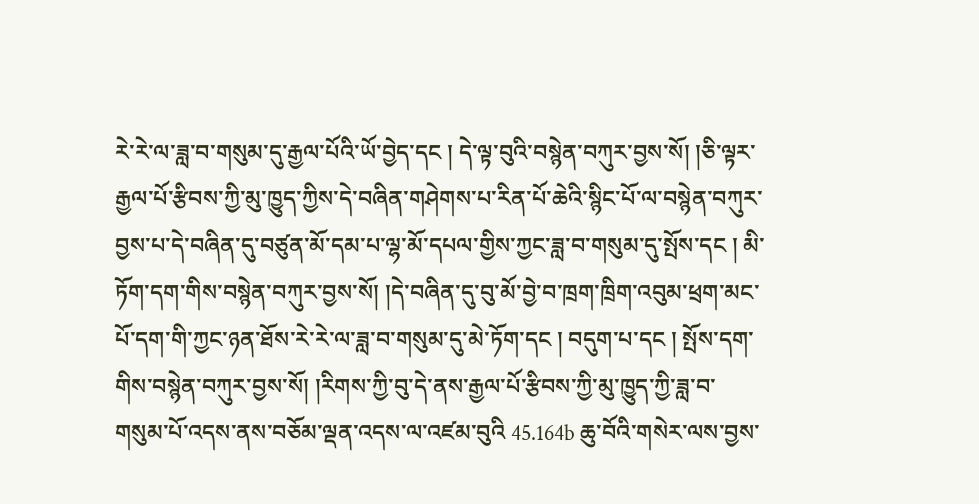རེ་རེ་ལ་ཟླ་བ་གསུམ་དུ་རྒྱལ་པོའི་ཡོ་བྱེད་དང ། དེ་ལྟ་བུའི་བསྙེན་བཀུར་བྱས་སོ། །ཅི་ལྟར་རྒྱལ་པོ་རྩིབས་ཀྱི་མུ་ཁྱུད་ཀྱིས་དེ་བཞིན་གཤེགས་པ་རིན་པོ་ཆེའི་སྙིང་པོ་ལ་བསྙེན་བཀུར་བྱས་པ་དེ་བཞིན་དུ་བཙུན་མོ་དམ་པ་ལྷ་མོ་དཔལ་གྱིས་ཀྱང་ཟླ་བ་གསུམ་དུ་སྤོས་དང ། མི་ཏོག་དག་གིས་བསྙེན་བཀུར་བྱས་སོ། །དེ་བཞིན་དུ་བུ་མོ་བྱེ་བ་ཁྲག་ཁྲིག་འབུམ་ཕྲག་མང་པོ་དག་གི་ཀྱང་ཉན་ཐོས་རེ་རེ་ལ་ཟླ་བ་གསུམ་དུ་མེ་ཏོག་དང ། བདུག་པ་དང ། སྤོས་དག་གིས་བསྙེན་བཀུར་བྱས་སོ། །རིགས་ཀྱི་བུ་དེ་ནས་རྒྱལ་པོ་རྩིབས་ཀྱི་མུ་ཁྱུད་ཀྱི་ཟླ་བ་གསུམ་པོ་འདས་ནས་བཅོམ་ལྡན་འདས་ལ་འཛམ་བུའི 45.164b ཆུ་བོའི་གསེར་ལས་བྱས་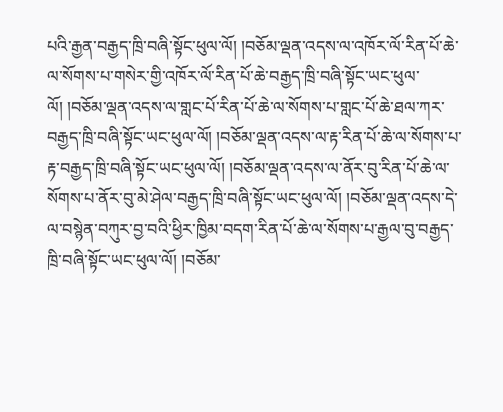པའི་རྒྱན་བརྒྱད་ཁྲི་བཞི་སྟོང་ཕུལ་ལོ། །བཅོམ་ལྡན་འདས་ལ་འཁོར་ལོ་རིན་པོ་ཆེ་ལ་སོགས་པ་གསེར་གྱི་འཁོར་ལོ་རིན་པོ་ཆེ་བརྒྱད་ཁྲི་བཞི་སྟོང་ཡང་ཕུལ་ལོ། །བཅོམ་ལྡན་འདས་ལ་གླང་པོ་རིན་པོ་ཆེ་ལ་སོགས་པ་གླང་པོ་ཆེ་ཐལ་ཀར་བརྒྱད་ཁྲི་བཞི་སྟོང་ཡང་ཕུལ་ལོ། །བཅོམ་ལྡན་འདས་ལ་རྟ་རིན་པོ་ཆེ་ལ་སོགས་པ་རྟ་བརྒྱད་ཁྲི་བཞི་སྟོང་ཡང་ཕུལ་ལོ། །བཅོམ་ལྡན་འདས་ལ་ནོར་བུ་རིན་པོ་ཆེ་ལ་སོགས་པ་ནོར་བུ་མེ་ཤེལ་བརྒྱད་ཁྲི་བཞི་སྟོང་ཡང་ཕུལ་ལོ། །བཅོམ་ལྡན་འདས་དེ་ལ་བསྙེན་བཀུར་བྱ་བའི་ཕྱིར་ཁྱིམ་བདག་རིན་པོ་ཆེ་ལ་སོགས་པ་རྒྱལ་བུ་བརྒྱད་ཁྲི་བཞི་སྟོང་ཡང་ཕུལ་ལོ། །བཅོམ་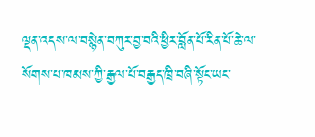ལྡན་འདས་ལ་བསྙེན་བཀུར་བྱ་བའི་ཕྱིར་བློན་པོ་རིན་པོ་ཆེ་ལ་སོགས་པ་ཁམས་ཀྱི་རྒྱལ་པོ་བརྒྱད་ཁྲི་བཞི་སྟོང་ཡང་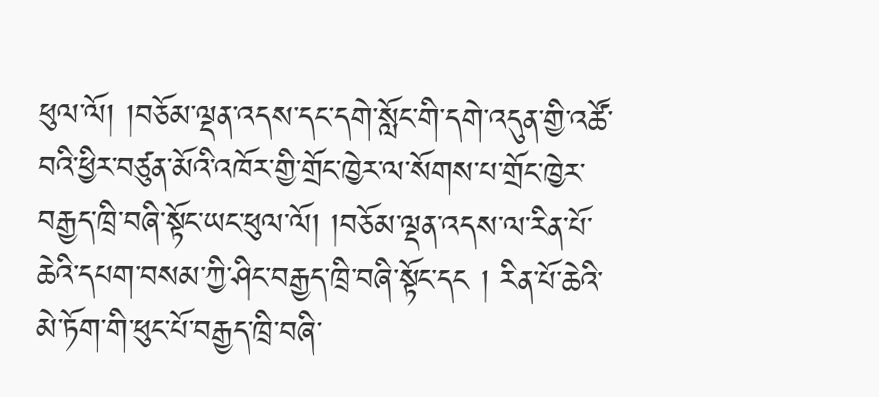ཕུལ་ལོ། །བཅོམ་ལྡན་འདས་དང་དགེ་སློང་གི་དགེ་འདུན་གྱི་འཚོ་བའི་ཕྱིར་བཙུན་མོའི་འཁོར་གྱི་གྲོང་ཁྱེར་ལ་སོགས་པ་གྲོང་ཁྱེར་བརྒྱད་ཁྲི་བཞི་སྟོང་ཡང་ཕུལ་ལོ། །བཅོམ་ལྡན་འདས་ལ་རིན་པོ་ཆེའི་དཔག་བསམ་ཀྱི་ཤིང་བརྒྱད་ཁྲི་བཞི་སྟོང་དང ། རིན་པོ་ཆེའི་མེ་ཏོག་གི་ཕུང་པོ་བརྒྱད་ཁྲི་བཞི་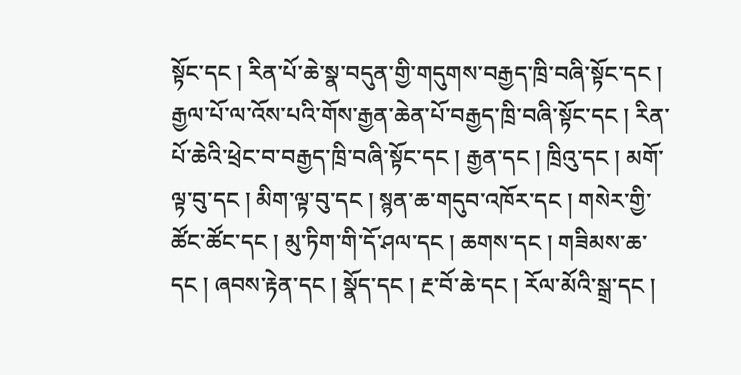སྟོང་དང ། རིན་པོ་ཆེ་སྣ་བདུན་གྱི་གདུགས་བརྒྱད་ཁྲི་བཞི་སྟོང་དང ། རྒྱལ་པོ་ལ་འོས་པའི་གོས་རྒྱན་ཆེན་པོ་བརྒྱད་ཁྲི་བཞི་སྟོང་དང ། རིན་པོ་ཆེའི་ཕྲེང་བ་བརྒྱད་ཁྲི་བཞི་སྟོང་དང ། རྒྱན་དང ། ཁྲིའུ་དང ། མགོ་ལྟ་བུ་དང ། མིག་ལྟ་བུ་དང ། སྙན་ཆ་གདུབ་འཁོར་དང ། གསེར་གྱི་ཚོང་ཚོང་དང ། མུ་ཏིག་གི་དོ་ཤལ་དང ། ཆགས་དང ། གཟིམས་ཆ་དང ། ཞབས་རྟེན་དང ། སྣོད་དང ། རྔ་བོ་ཆེ་དང ། རོལ་མོའི་སྒྲ་དང །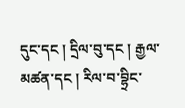དུང་དང ། དྲིལ་བུ་དང ། རྒྱལ་མཚན་དང ། རིལ་བ་བྷྲིང་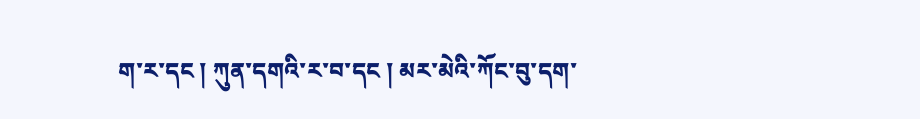ག་ར་དང ། ཀུན་དགའི་ར་བ་དང ། མར་མེའི་ཀོང་བུ་དག་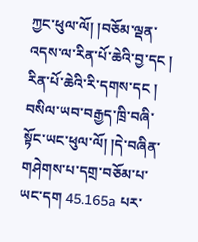ཀྱང་ཕུལ་ལོ། །བཅོམ་ལྡན་འདས་ལ་རིན་པོ་ཆེའི་བྱ་དང ། རིན་པོ་ཆེའི་རི་དགས་དང ། བསིལ་ཡབ་བརྒྱད་ཁྲི་བཞི་སྟོང་ཡང་ཕུལ་ལོ། །དེ་བཞིན་གཤེགས་པ་དགྲ་བཅོམ་པ་ཡང་དག 45.165a པར་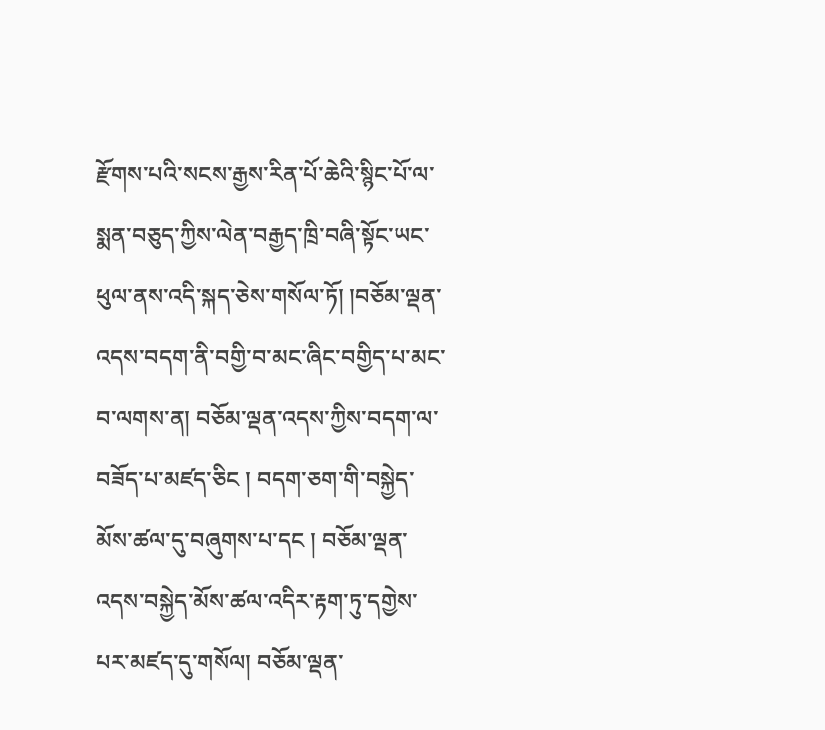རྫོགས་པའི་སངས་རྒྱས་རིན་པོ་ཆེའི་སྙིང་པོ་ལ་སྨན་བཅུད་ཀྱིས་ལེན་བརྒྱད་ཁྲི་བཞི་སྟོང་ཡང་ཕུལ་ནས་འདི་སྐད་ཅེས་གསོལ་ཏོ། །བཅོམ་ལྡན་འདས་བདག་ནི་བགྱི་བ་མང་ཞིང་བགྱིད་པ་མང་བ་ལགས་ན། བཅོམ་ལྡན་འདས་ཀྱིས་བདག་ལ་བཟོད་པ་མཛད་ཅིང ། བདག་ཅག་གི་བསྐྱེད་མོས་ཚལ་དུ་བཞུགས་པ་དང ། བཅོམ་ལྡན་འདས་བསྐྱེད་མོས་ཚལ་འདིར་རྟག་ཏུ་དགྱེས་པར་མཛད་དུ་གསོལ། བཅོམ་ལྡན་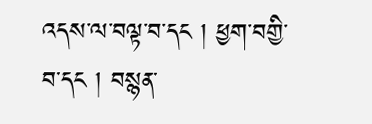འདས་ལ་བལྟ་བ་དང ། ཕྱག་བགྱི་བ་དང ། བསྙན་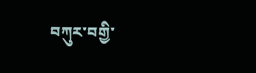བཀུར་བགྱི་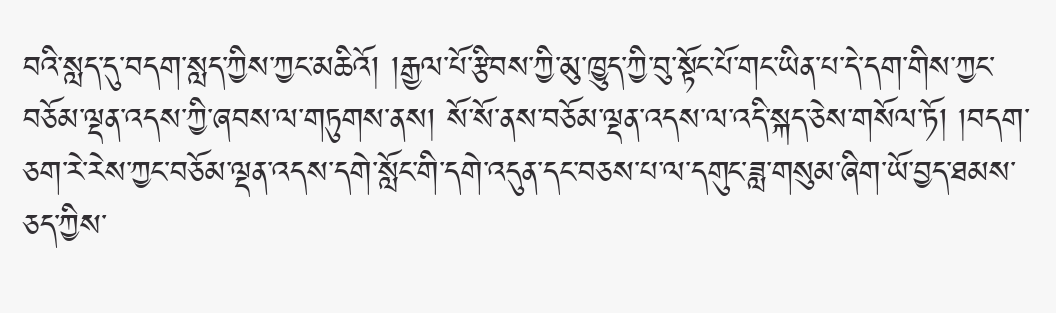བའི་སླད་དུ་བདག་སླད་ཀྱིས་ཀྱང་མཆིའོ། །རྒྱལ་པོ་རྩིབས་ཀྱི་མུ་ཁྱུད་ཀྱི་བུ་སྟོང་པོ་གང་ཡིན་པ་དེ་དག་གིས་ཀྱང་བཅོམ་ལྡན་འདས་ཀྱི་ཞབས་ལ་གཏུགས་ནས། སོ་སོ་ནས་བཅོམ་ལྡན་འདས་ལ་འདི་སྐད་ཅེས་གསོལ་ཏོ། །བདག་ཅག་རེ་རེས་ཀྱང་བཅོམ་ལྡན་འདས་དགེ་སློང་གི་དགེ་འདུན་དང་བཅས་པ་ལ་དགུང་ཟླ་གསུམ་ཞིག་ཡོ་བྱད་ཐམས་ཅད་ཀྱིས་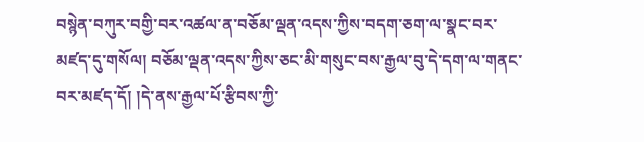བསྙེན་བཀུར་བགྱི་བར་འཚལ་ན་བཅོམ་ལྡན་འདས་ཀྱིས་བདག་ཅག་ལ་སྣང་བར་མཛད་དུ་གསོལ། བཅོམ་ལྡན་འདས་ཀྱིས་ཅང་མི་གསུང་བས་རྒྱལ་བུ་དེ་དག་ལ་གནང་བར་མཛད་དོ། །དེ་ནས་རྒྱལ་པོ་རྩིབས་ཀྱི་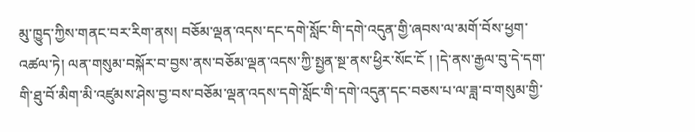མུ་ཁྱུད་ཀྱིས་གནང་བར་རིག་ནས། བཅོམ་ལྡན་འདས་དང་དགེ་སློང་གི་དགེ་འདུན་གྱི་ཞབས་ལ་མགོ་བོས་ཕྱག་འཚལ་ཏེ། ལན་གསུམ་བསྐོར་བ་བྱས་ནས་བཅོམ་ལྡན་འདས་ཀྱི་སྤྱན་སྔ་ནས་ཕྱིར་སོང་ངོ ། །དེ་ནས་རྒྱལ་བུ་དེ་དག་གི་ཐུ་བོ་མིག་མི་འཛུམས་ཤེས་བྱ་བས་བཅོམ་ལྡན་འདས་དགེ་སློང་གི་དགེ་འདུན་དང་བཅས་པ་ལ་ཟླ་བ་གསུམ་གྱི་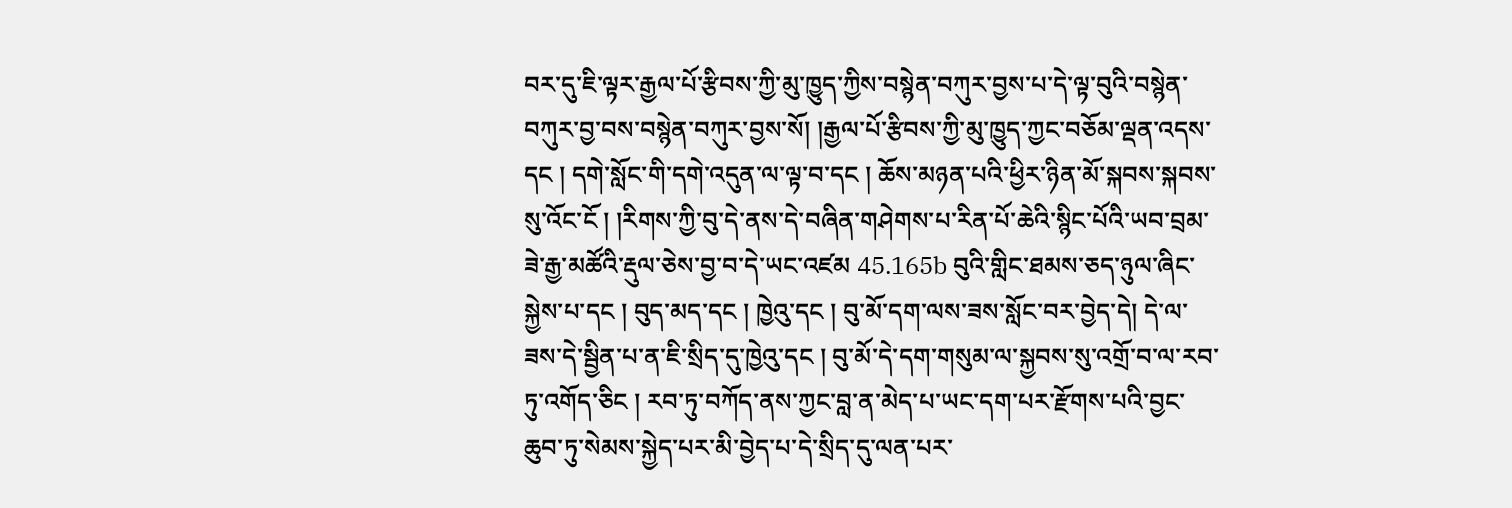བར་དུ་ཇི་ལྟར་རྒྱལ་པོ་རྩིབས་ཀྱི་མུ་ཁྱུད་ཀྱིས་བསྙེན་བཀུར་བྱས་པ་དེ་ལྟ་བུའི་བསྙེན་བཀུར་བྱ་བས་བསྙེན་བཀུར་བྱས་སོ། །རྒྱལ་པོ་རྩིབས་ཀྱི་མུ་ཁྱུད་ཀྱང་བཅོམ་ལྡན་འདས་དང ། དགེ་སློང་གི་དགེ་འདུན་ལ་ལྟ་བ་དང ། ཆོས་མཉན་པའི་ཕྱིར་ཉིན་མོ་སྐབས་སྐབས་སུ་འོང་ངོ ། །རིགས་ཀྱི་བུ་དེ་ནས་དེ་བཞིན་གཤེགས་པ་རིན་པོ་ཆེའི་སྙིང་པོའི་ཡབ་བྲམ་ཟེ་རྒྱ་མཚོའི་རྡུལ་ཅེས་བྱ་བ་དེ་ཡང་འཛམ 45.165b བུའི་གླིང་ཐམས་ཅད་ཉུལ་ཞིང་སྐྱེས་པ་དང ། བུད་མད་དང ། ཁྱེའུ་དང ། བུ་མོ་དག་ལས་ཟས་སློང་བར་བྱེད་དེ། དེ་ལ་ཟས་དེ་སྦྱིན་པ་ན་ཇི་སྲིད་དུ་ཁྱེའུ་དང ། བུ་མོ་དེ་དག་གསུམ་ལ་སྐྱབས་སུ་འགྲོ་བ་ལ་རབ་ཏུ་འགོད་ཅིང ། རབ་ཏུ་བཀོད་ནས་ཀྱང་བླ་ན་མེད་པ་ཡང་དག་པར་རྫོགས་པའི་བྱང་ཆུབ་ཏུ་སེམས་སྐྱེད་པར་མི་བྱེད་པ་དེ་སྲིད་དུ་ལན་པར་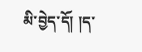མི་བྱེད་དོ། །ད་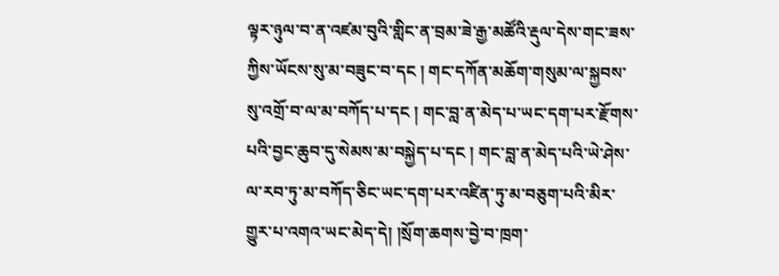ལྟར་ཉུལ་བ་ན་འཛམ་བུའི་གླིང་ན་བྲམ་ཟེ་རྒྱ་མཚོའི་རྡུལ་དེས་གང་ཟས་ཀྱིས་ཡོངས་སུ་མ་བཟུང་བ་དང ། གང་དཀོན་མཆོག་གསུམ་ལ་སྐྱབས་སུ་འགྲོ་བ་ལ་མ་བཀོད་པ་དང ། གང་བླ་ན་མེད་པ་ཡང་དག་པར་རྫོགས་པའི་བྱང་ཆུབ་དུ་སེམས་མ་བསྐྱེད་པ་དང ། གང་བླ་ན་མེད་པའི་ཡེ་ཤེས་ལ་རབ་ཏུ་མ་བཀོད་ཅིང་ཡང་དག་པར་འཛིན་ཏུ་མ་བཅུག་པའི་མིར་གྱུར་པ་འགའ་ཡང་མེད་དེ། །སྲོག་ཆགས་བྱེ་བ་ཁྲག་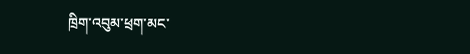ཁྲིག་འབུམ་ཕྲག་མང་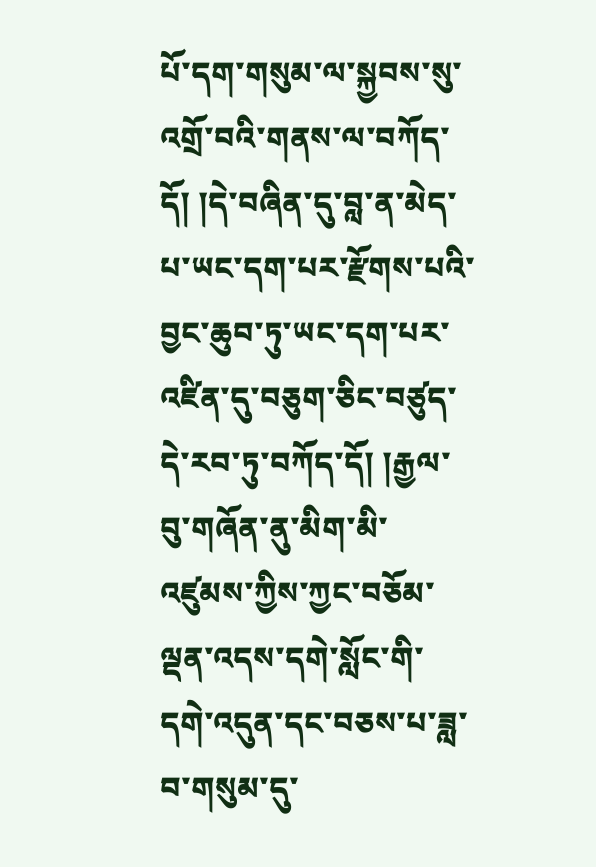པོ་དག་གསུམ་ལ་སྐྱབས་སུ་འགྲོ་བའི་གནས་ལ་བཀོད་དོ། །དེ་བཞིན་དུ་བླ་ན་མེད་པ་ཡང་དག་པར་རྫོགས་པའི་བྱང་ཆུབ་ཏུ་ཡང་དག་པར་འཛིན་དུ་བཅུག་ཅིང་བཙུད་དེ་རབ་ཏུ་བཀོད་དོ། །རྒྱལ་བུ་གཞོན་ནུ་མིག་མི་འཛུམས་ཀྱིས་ཀྱང་བཅོམ་ལྡན་འདས་དགེ་སློང་གི་དགེ་འདུན་དང་བཅས་པ་ཟླ་བ་གསུམ་དུ་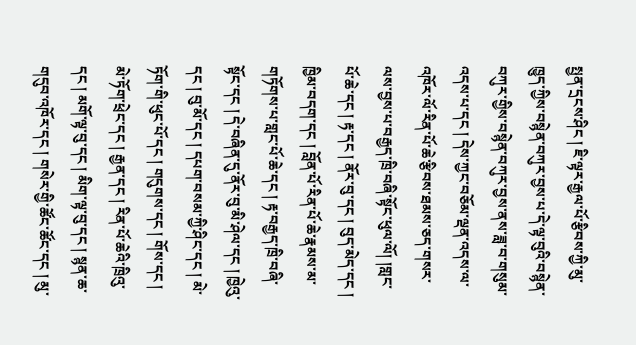སྤྱན་དྲངས་ཤིང ། ཇི་ལྟར་རྒྱལ་པོ་རྩིབས་ཀྱི་མུ་ཁྱུད་ཀྱིས་བསྙེན་བཀུར་བྱས་པ་དེ་ལྟ་བུའི་བསྙེན་བཀུར་གྱིས་བསྙེན་བཀུར་བྱས་ནས་ཟླ་བ་གསུམ་འདས་པ་དང ། དེས་ཀྱང་བཅོམ་ལྡན་འདས་ལ་འཁོར་ལོ་རིན་པོ་ཆེ་རྩིབས་ཐམས་ཅད་གསར་ལས་བྱས་པ་བརྒྱད་ཁྲི་བཞི་སྟོང་ཕུལ་ལོ། །གླང་པོ་ཆེ་དང ། རྟ་དང ། ནོར་བུ་དང ། བུད་མེད་དང ། ཁྱིམ་བདག་དང ། བློན་པོ་རིན་པོ་ཆེ་རྣམས་མ་གཏོགས་པ་གླང་པོ་ཆེ་དང ། རྟ་བརྒྱད་ཁྲི་བཞི་སྟོང་དང ། དེ་བཞིན་དུ་ནོར་བུ་མི་ཤེལ་དང ། ཁྱེའུ་དང ། བུ་མོ་དང ། དཔག་བསམ་ཀྱི་ཤིང་དང ། མེ་ཏོག་གི་ཕུང་པོ་དང ། གདུགས་དང ། གོས་དང ། མེ་ཏོག་ཕྲེང་དང ། རྒྱན་དང ། རིན་པོ་ཆེའི་ཁྲིའུ་དང ། མགོ་ལྟ་བུ་དང ། མིག་ལྟ་བུ་དང ། སྙན་ཆ་གདུབ་འཁོར་དང ། གསེར་གྱི་ཚོང་ཚོང་དང ། མུ་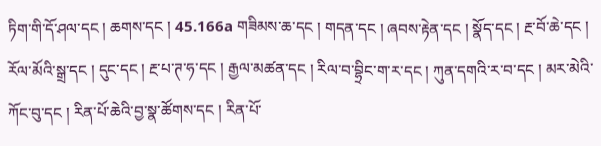ཏིག་གི་དོ་ཤལ་དང ། ཆགས་དང ། 45.166a གཟིམས་ཆ་དང ། གདན་དང ། ཞབས་རྟེན་དང ། སྣོད་དང ། རྔ་བོ་ཆེ་དང ། རོལ་མོའི་སྒྲ་དང ། དུང་དང ། རྔ་པ་ཊ་ཧ་དང ། རྒྱལ་མཚན་དང ། རིལ་བ་བྷྲིང་ག་ར་དང ། ཀུན་དགའི་ར་བ་དང ། མར་མེའི་ཀོང་བུ་དང ། རིན་པོ་ཆེའི་བྱ་སྣ་ཚོགས་དང ། རིན་པོ་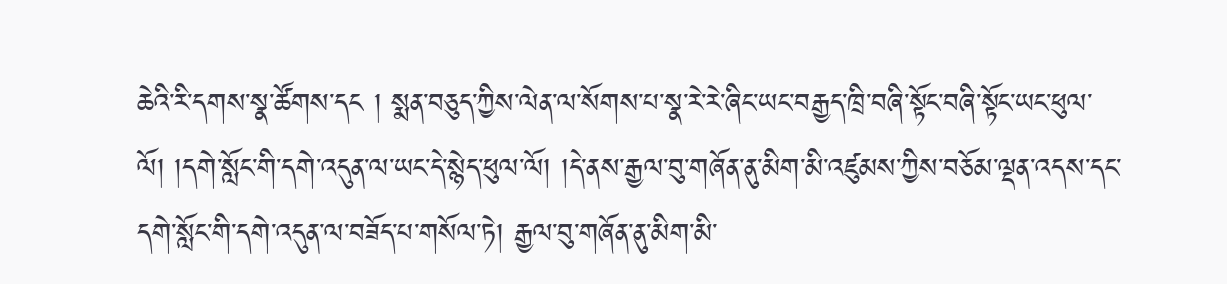ཆེའི་རི་དགས་སྣ་ཚོགས་དང ། སྨན་བཅུད་ཀྱིས་ལེན་ལ་སོགས་པ་སྣ་རེ་རེ་ཞིང་ཡང་བརྒྱད་ཁྲི་བཞི་སྟོང་བཞི་སྟོང་ཡང་ཕུལ་ལོ། །དགེ་སློང་གི་དགེ་འདུན་ལ་ཡང་དེ་སྙེད་ཕུལ་ལོ། །དེ་ནས་རྒྱལ་བུ་གཞོན་ནུ་མིག་མི་འཛུམས་ཀྱིས་བཅོམ་ལྡན་འདས་དང་དགེ་སློང་གི་དགེ་འདུན་ལ་བཟོད་པ་གསོལ་ཏེ། རྒྱལ་བུ་གཞོན་ནུ་མིག་མི་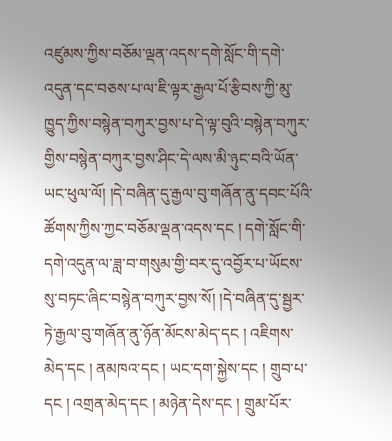འཛུམས་ཀྱིས་བཅོམ་ལྡན་འདས་དགེ་སློང་གི་དགེ་འདུན་དང་བཅས་པ་ལ་ཇི་ལྟར་རྒྱལ་པོ་རྩིབས་ཀྱི་མུ་ཁྱུད་ཀྱིས་བསྙེན་བཀུར་བྱས་པ་དེ་ལྟ་བུའི་བསྙེན་བཀུར་གྱིས་བསྙེན་བཀུར་བྱས་ཤིང་དེ་ལས་མི་ཉུང་བའི་ཡོན་ཡང་ཕུལ་ལོ། །དེ་བཞིན་དུ་རྒྱལ་བུ་གཞོན་ནུ་དབང་པོའི་ཚོགས་ཀྱིས་ཀྱང་བཅོམ་ལྡན་འདས་དང ། དགེ་སློང་གི་དགེ་འདུན་ལ་ཟླ་བ་གསུམ་གྱི་བར་དུ་འབྱོར་པ་ཡོངས་སུ་བཏང་ཞིང་བསྙེན་བཀུར་བྱས་སོ། །དེ་བཞིན་དུ་སྦྱར་ཏེ་རྒྱལ་བུ་གཞོན་ནུ་ཉོན་མོངས་མེད་དང ། འཇིགས་མེད་དང ། ནམཁའ་དང ། ཡང་དག་སྐྱེས་དང ། གྲུབ་པ་དང ། འགྲན་མེད་དང ། མཉེན་དེས་དང ། གྲུམ་པོར་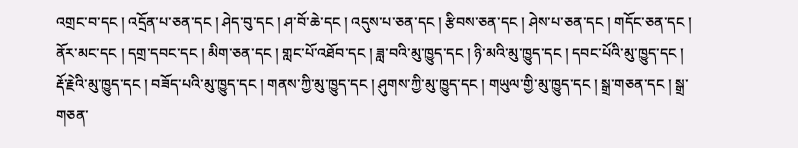འགྲང་བ་དང ། འདྲོན་པ་ཅན་དང ། ཤེད་བུ་དང ། ཤ་བོ་ཆེ་དང ། འདུས་པ་ཅན་དང ། རྩིབས་ཅན་དང ། ཤེས་པ་ཅན་དང ། གདོང་ཅན་དང ། ནོར་མང་དང ། དགྲ་དབང་དང ། མིག་ཅན་དང ། གླང་པོ་འཐོབ་དང ། ཟླ་བའི་མུ་ཁྱུད་དང ། ཉི་མའི་མུ་ཁྱུད་དང ། དབང་པོའི་མུ་ཁྱུད་དང ། རྡོ་རྗེའི་མུ་ཁྱུད་དང ། བཟོད་པའི་མུ་ཁྱུད་དང ། གནས་ཀྱི་མུ་ཁྱུད་དང ། ཤུགས་ཀྱི་མུ་ཁྱུད་དང ། གཡུལ་གྱི་མུ་ཁྱུད་དང ། སྒྲ་གཅན་དང ། སྒྲ་གཅན་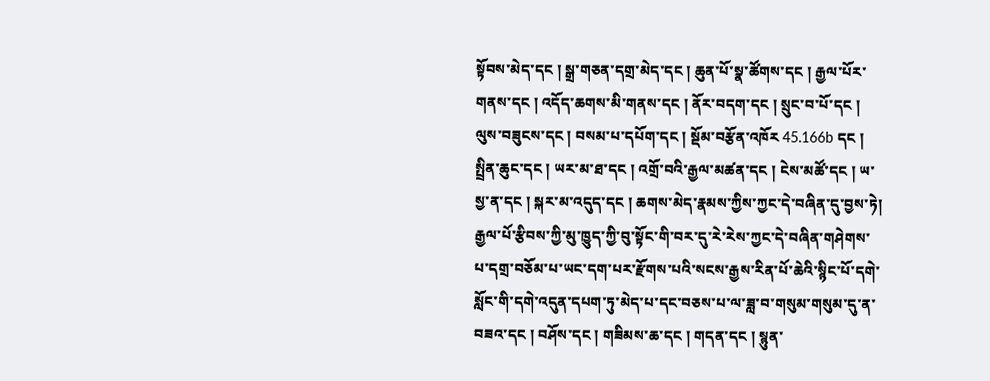སྟོབས་མེད་དང ། སྒྲ་གཅན་དགྲ་མེད་དང ། ཆུན་པོ་སྣ་ཚོགས་དང ། རྒྱལ་པོར་གནས་དང ། འདོད་ཆགས་མི་གནས་དང ། ནོར་བདག་དང ། སྲུང་བ་པོ་དང ། ལུས་བཟུངས་དང ། བསམ་པ་དཔོག་དང ། སྡོམ་བརྩོན་འཁོར 45.166b དང ། སྤྲིན་ཆུང་དང ། ཡར་མ་ཐ་དང ། འགྲོ་བའི་རྒྱལ་མཚན་དང ། ངེས་མཚོ་དང ། ཡ་སྱ་ན་དང ། སྐར་མ་འདུད་དང ། ཆགས་མེད་རྣམས་ཀྱིས་ཀྱང་དེ་བཞིན་དུ་བྱས་ཏེ། རྒྱལ་པོ་རྩིབས་ཀྱི་མུ་ཁྱུད་ཀྱི་བུ་སྟོང་གི་བར་དུ་རེ་རེས་ཀྱང་དེ་བཞིན་གཤེགས་པ་དགྲ་བཅོམ་པ་ཡང་དག་པར་རྫོགས་པའི་སངས་རྒྱས་རིན་པོ་ཆེའི་སྙིང་པོ་དགེ་སློང་གི་དགེ་འདུན་དཔག་ཏུ་མེད་པ་དང་བཅས་པ་ལ་ཟླ་བ་གསུམ་གསུམ་དུ་ན་བཟའ་དང ། བཤོས་དང ། གཟིམས་ཆ་དང ། གདན་དང ། སྙུན་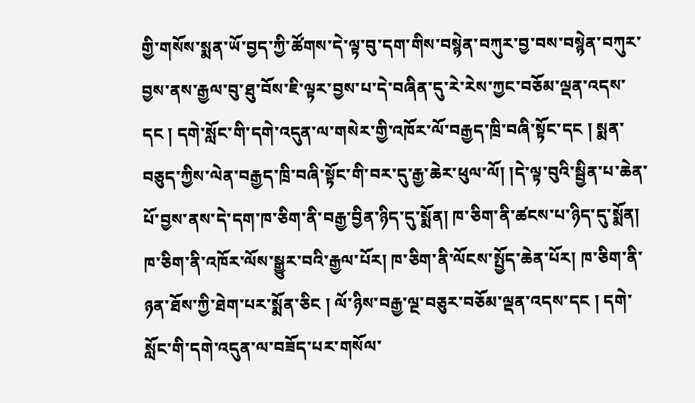གྱི་གསོས་སྨན་ཡོ་བྱད་ཀྱི་ཚོགས་དེ་ལྟ་བུ་དག་གིས་བསྙེན་བཀུར་བྱ་བས་བསྙེན་བཀུར་བྱས་ནས་རྒྱལ་བུ་ཐུ་བོས་ཇི་ལྟར་བྱས་པ་དེ་བཞིན་དུ་རེ་རེས་ཀྱང་བཅོམ་ལྡན་འདས་དང ། དགེ་སློང་གི་དགེ་འདུན་ལ་གསེར་གྱི་འཁོར་ལོ་བརྒྱད་ཁྲི་བཞི་སྟོང་དང ། སྨན་བཅུད་ཀྱིས་ལེན་བརྒྱད་ཁྲི་བཞི་སྟོང་གི་བར་དུ་རྒྱ་ཆེར་ཕུལ་ལོ། །དེ་ལྟ་བུའི་སྦྱིན་པ་ཆེན་པོ་བྱས་ནས་དེ་དག་ཁ་ཅིག་ནི་བརྒྱ་བྱིན་ཉིད་དུ་སྨོན། ཁ་ཅིག་ནི་ཚངས་པ་ཉིད་དུ་སྨོན། ཁ་ཅིག་ནི་འཁོར་ལོས་སྒྱུར་བའི་རྒྱལ་པོར། ཁ་ཅིག་ནི་ལོངས་སྤྱོད་ཆེན་པོར། ཁ་ཅིག་ནི་ཉན་ཐོས་ཀྱི་ཐེག་པར་སྨོན་ཅིང ། ལོ་ཉིས་བརྒྱ་ལྔ་བཅུར་བཅོམ་ལྡན་འདས་དང ། དགེ་སློང་གི་དགེ་འདུན་ལ་བཟོད་པར་གསོལ་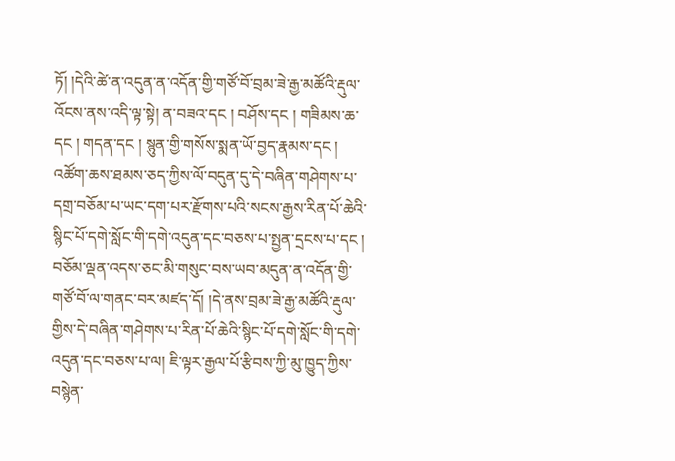ཏོ། །དེའི་ཚེ་ན་འདུན་ན་འདོན་གྱི་གཙོ་བོ་བྲམ་ཟེ་རྒྱ་མཚོའི་རྡུལ་འོངས་ནས་འདི་ལྟ་སྟེ། ན་བཟའ་དང ། བཤོས་དང ། གཟིམས་ཆ་དང ། གདན་དང ། སྙུན་གྱི་གསོས་སྨན་ཡོ་བྱད་རྣམས་དང ། འཚོག་ཆས་ཐམས་ཅད་ཀྱིས་ལོ་བདུན་དུ་དེ་བཞིན་གཤེགས་པ་དགྲ་བཅོམ་པ་ཡང་དག་པར་རྫོགས་པའི་སངས་རྒྱས་རིན་པོ་ཆེའི་སྙིང་པོ་དགེ་སློང་གི་དགེ་འདུན་དང་བཅས་པ་སྤྱན་དྲངས་པ་དང ། བཅོམ་ལྡན་འདས་ཅང་མི་གསུང་བས་ཡབ་མདུན་ན་འདོན་གྱི་གཙོ་བོ་ལ་གནང་བར་མཛད་དོ། །དེ་ནས་བྲམ་ཟེ་རྒྱ་མཚོའི་རྡུལ་གྱིས་དེ་བཞིན་གཤེགས་པ་རིན་པོ་ཆེའི་སྙིང་པོ་དགེ་སློང་གི་དགེ་འདུན་དང་བཅས་པ་ལ། ཇི་ལྟར་རྒྱལ་པོ་རྩིབས་ཀྱི་མུ་ཁྱུད་ཀྱིས་བསྙེན་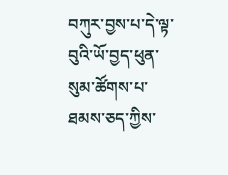བཀུར་བྱས་པ་དེ་ལྟ་བུའི་ཡོ་བྱད་ཕུན་སུམ་ཚོགས་པ་ཐམས་ཅད་ཀྱིས་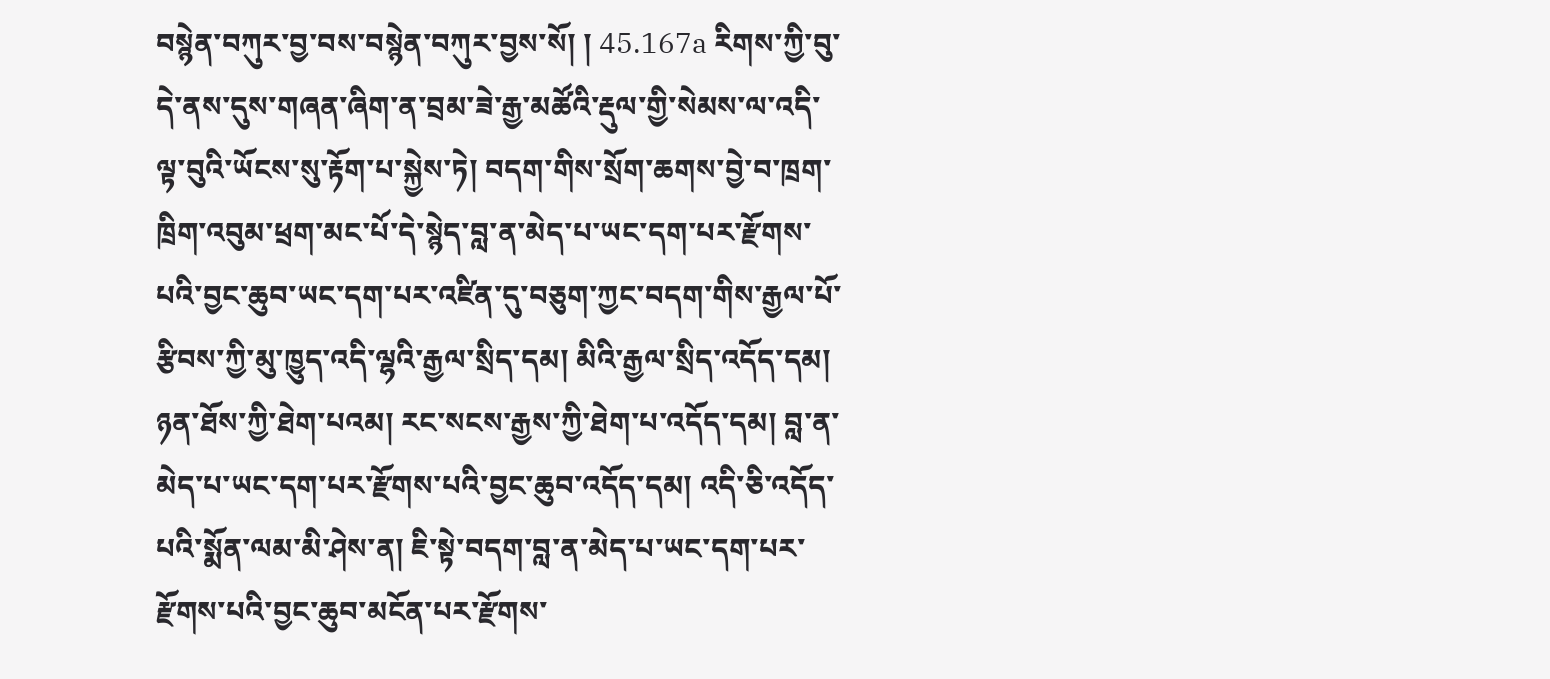བསྙེན་བཀུར་བྱ་བས་བསྙེན་བཀུར་བྱས་སོ། ། 45.167a རིགས་ཀྱི་བུ་དེ་ནས་དུས་གཞན་ཞིག་ན་བྲམ་ཟེ་རྒྱ་མཚོའི་རྡུལ་གྱི་སེམས་ལ་འདི་ལྟ་བུའི་ཡོངས་སུ་རྟོག་པ་སྐྱེས་ཏེ། བདག་གིས་སྲོག་ཆགས་བྱེ་བ་ཁྲག་ཁྲིག་འབུམ་ཕྲག་མང་པོ་དེ་སྙེད་བླ་ན་མེད་པ་ཡང་དག་པར་རྫོགས་པའི་བྱང་ཆུབ་ཡང་དག་པར་འཛིན་དུ་བཅུག་ཀྱང་བདག་གིས་རྒྱལ་པོ་རྩིབས་ཀྱི་མུ་ཁྱུད་འདི་ལྷའི་རྒྱལ་སྲིད་དམ། མིའི་རྒྱལ་སྲིད་འདོད་དམ། ཉན་ཐོས་ཀྱི་ཐེག་པའམ། རང་སངས་རྒྱས་ཀྱི་ཐེག་པ་འདོད་དམ། བླ་ན་མེད་པ་ཡང་དག་པར་རྫོགས་པའི་བྱང་ཆུབ་འདོད་དམ། འདི་ཅི་འདོད་པའི་སྨོན་ལམ་མི་ཤེས་ན། ཇི་སྟེ་བདག་བླ་ན་མེད་པ་ཡང་དག་པར་རྫོགས་པའི་བྱང་ཆུབ་མངོན་པར་རྫོགས་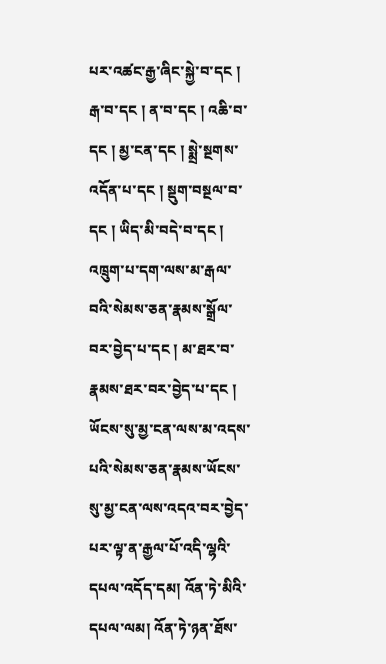པར་འཚང་རྒྱ་ཞིང་སྐྱེ་བ་དང ། རྒ་བ་དང ། ན་བ་དང ། འཆི་བ་དང ། མྱ་ངན་དང ། སྨྲེ་སྔགས་འདོན་པ་དང ། སྡུག་བསྔལ་བ་དང ། ཡིད་མི་བདེ་བ་དང ། འཁྲུག་པ་དག་ལས་མ་རྒལ་བའི་སེམས་ཅན་རྣམས་སྒྲོལ་བར་བྱེད་པ་དང ། མ་ཐར་བ་རྣམས་ཐར་བར་བྱེད་པ་དང ། ཡོངས་སུ་མྱ་ངན་ལས་མ་འདས་པའི་སེམས་ཅན་རྣམས་ཡོངས་སུ་མྱ་ངན་ལས་འདའ་བར་བྱེད་པར་ལྟ་ན་རྒྱལ་པོ་འདི་ལྷའི་དཔལ་འདོད་དམ། འོན་ཏེ་མིའི་དཔལ་ལམ། འོན་ཏེ་ཉན་ཐོས་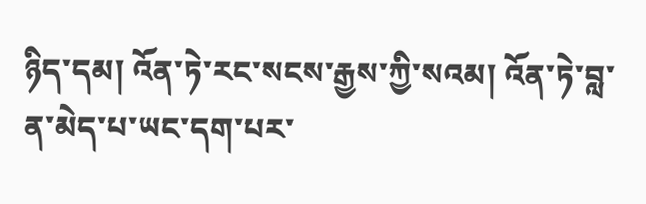ཉིད་དམ། འོན་ཏེ་རང་སངས་རྒྱས་ཀྱི་སའམ། འོན་ཏེ་བླ་ན་མེད་པ་ཡང་དག་པར་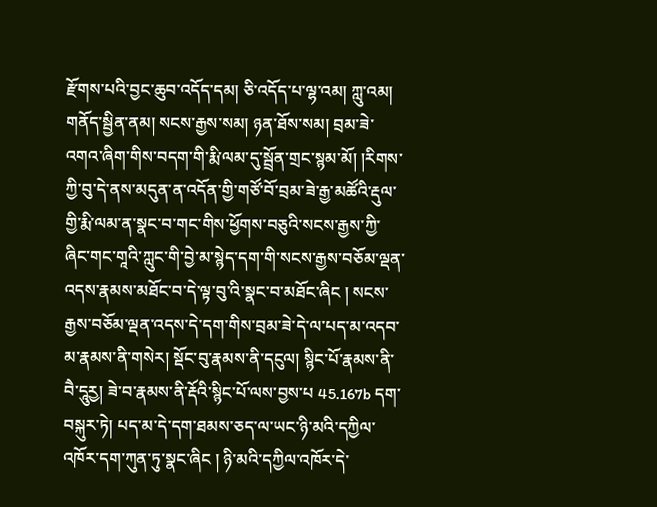རྫོགས་པའི་བྱང་ཆུབ་འདོད་དམ། ཅི་འདོད་པ་ལྷ་འམ། ཀླུ་འམ། གནོད་སྦྱིན་ནམ། སངས་རྒྱས་སམ། ཉན་ཐོས་སམ། བྲམ་ཟེ་འགའ་ཞིག་གིས་བདག་གི་རྨི་ལམ་དུ་སྦྲོན་གྲང་སྙམ་མོ། །རིགས་ཀྱི་བུ་དེ་ནས་མདུན་ན་འདོན་གྱི་གཙོ་བོ་བྲམ་ཟེ་རྒྱ་མཚོའི་རྡུལ་གྱི་རྨི་ལམ་ན་སྣང་བ་གང་གིས་ཕྱོགས་བཅུའི་སངས་རྒྱས་ཀྱི་ཞིང་གང་གཱའི་ཀླུང་གི་བྱེ་མ་སྙེད་དག་གི་སངས་རྒྱས་བཅོམ་ལྡན་འདས་རྣམས་མཐོང་བ་དེ་ལྟ་བུ་འི་སྣང་བ་མཐོང་ཞིང ། སངས་རྒྱས་བཅོམ་ལྡན་འདས་དེ་དག་གིས་བྲམ་ཟེ་དེ་ལ་པད་མ་འདབ་མ་རྣམས་ནི་གསེར། སྡོང་བུ་རྣམས་ནི་དངུལ། སྙིང་པོ་རྣམས་ནི་བཻ་དཱུརྱ། ཟེ་བ་རྣམས་ནི་རྡོའི་སྙིང་པོ་ལས་བྱས་པ 45.167b དག་བསྐུར་ཏེ། པད་མ་དེ་དག་ཐམས་ཅད་ལ་ཡང་ཉི་མའི་དཀྱིལ་འཁོར་དག་ཀུན་ཏུ་སྣང་ཞིང ། ཉི་མའི་དཀྱིལ་འཁོར་དེ་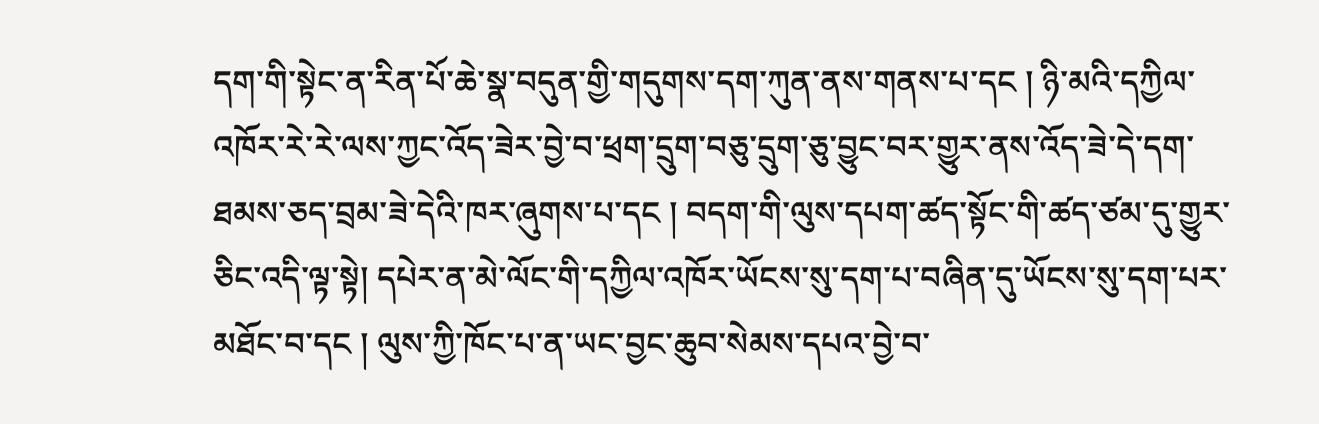དག་གི་སྟེང་ན་རིན་པོ་ཆེ་སྣ་བདུན་གྱི་གདུགས་དག་ཀུན་ནས་གནས་པ་དང ། ཉི་མའི་དཀྱིལ་འཁོར་རེ་རེ་ལས་ཀྱང་འོད་ཟེར་བྱེ་བ་ཕྲག་དྲུག་བཅུ་དྲུག་ཅུ་བྱུང་བར་གྱུར་ནས་འོད་ཟེ་དེ་དག་ཐམས་ཅད་བྲམ་ཟེ་དེའི་ཁར་ཞུགས་པ་དང ། བདག་གི་ལུས་དཔག་ཚད་སྟོང་གི་ཚད་ཙམ་དུ་གྱུར་ཅིང་འདི་ལྟ་སྟེ། དཔེར་ན་མེ་ལོང་གི་དཀྱིལ་འཁོར་ཡོངས་སུ་དག་པ་བཞིན་དུ་ཡོངས་སུ་དག་པར་མཐོང་བ་དང ། ལུས་ཀྱི་ཁོང་པ་ན་ཡང་བྱང་ཆུབ་སེམས་དཔའ་བྱེ་བ་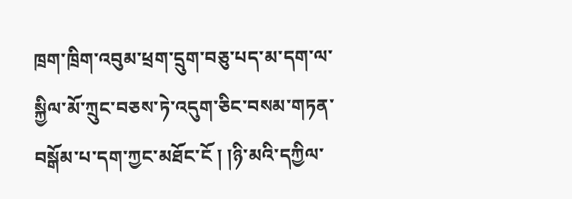ཁྲག་ཁྲིག་འབུམ་ཕྲག་དྲུག་བཅུ་པད་མ་དག་ལ་སྐྱིལ་མོ་ཀྲུང་བཅས་ཏེ་འདུག་ཅིང་བསམ་གཏན་བསྒོམ་པ་དག་ཀྱང་མཐོང་ངོ ། །ཉི་མའི་དཀྱིལ་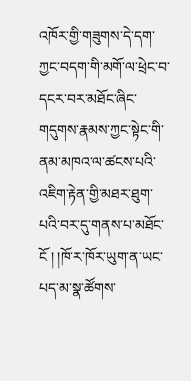འཁོར་གྱི་གཟུགས་དེ་དག་ཀྱང་བདག་གི་མགོ་ལ་ཕྲེང་བ་དངར་བར་མཐོང་ཞིང་གདུགས་རྣམས་ཀྱང་སྟེང་གི་ནམ་མཁའ་ལ་ཚངས་པའི་འཇིག་རྟེན་གྱི་མཐར་ཐུག་པའི་བར་དུ་གནས་པ་མཐོང་ངོ ། །ཁོ་ར་ཁོར་ཡུག་ན་ཡང་པད་མ་སྣ་ཚོགས་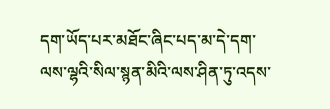དག་ཡོད་པར་མཐོང་ཞིང་པད་མ་དེ་དག་ལས་ལྷའི་སིལ་སྙན་མིའི་ལས་ཤིན་ཏུ་འདས་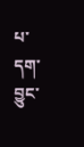པ་དག་བྱུང་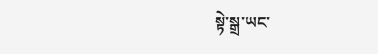སྟེ་སྒྲ་ཡང་